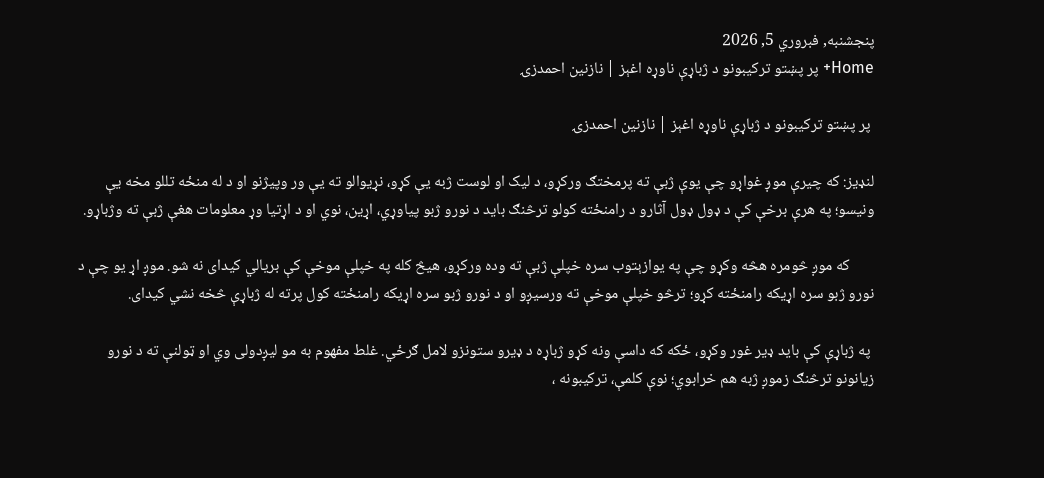پنجشنبه, فبروري 5, 2026
Home+ پر پښتو ترکیبونو د ژباړې ناوړه اغېز | نازنین احمدزۍ

 پر پښتو ترکیبونو د ژباړې ناوړه اغېز | نازنین احمدزۍ

لنډيز: که چیرې موږ غواړو چې یوې ژبې ته پرمختګ ورکړو، د لیک او لوست ژبه یې کړو، نړیوالو ته یې ور وپیژنو او د له منځه تللو مخه یې ونیسو؛ په هرې برخې کې د ډول ډول آثارو د رامنځته کولو ترڅنګ باید د نورو ژبو پیاوړي، اړین، نوي او د اړتیا وړ معلومات هغې ژبې ته وژباړو.

       که موږ څومره هڅه وکړو چې په یوازېتوب سره خپلې ژبې ته وده ورکړو، هیڅ کله په خپلې موخې کې بریالي کیدای نه شو. موږ اړ یو چې د نورو ژبو سره اړیکه رامنځته کړو؛ ترڅو خپلې موخې ته ورسیږو او د نورو ژبو سره اړیکه رامنځته کول پرته له ژباړې څخه نشي کیدای.

 په ژباړې کې باید ډير غور وکړو، ځکه که داسې ونه کړو ژباړه د ډيرو ستونزو لامل ګرځي. غلط مفهوم به مو لیږدولی وي او ټولنې ته د نورو زیانونو ترڅنګ زموږ ژبه هم خرابوي؛ نوې کلمې، ترکیبونه ،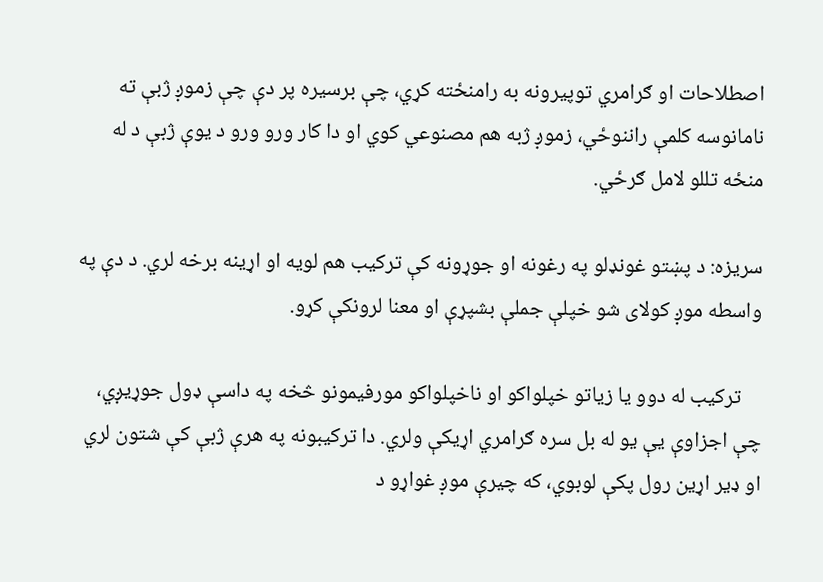اصطلاحات او ګرامري توپیرونه به رامنځته کړي، چې برسیره پر دې چې زموږ ژبې ته نامانوسه کلمې راننوځي، زموږ ژبه هم مصنوعي کوي او دا کار ورو ورو د یوې ژبې د له منځه تللو لامل ګرځي.

سریزه: د پښتو غونډلو په رغونه او جوړونه کې ترکیب هم لویه او اړینه برخه لري. د دې په واسطه موږ کولای شو خپلې جملې بشپړې او معنا لرونکې کړو.

    ترکیب له دوو یا زیاتو خپلواکو او ناخپلواکو مورفیمونو څخه په داسې ډول جوړیږي، چې اجزاوې یې یو له بل سره ګرامري اړیکې ولري. دا ترکیبونه په هرې ژبې کې شتون لري او ډير اړین رول پکې لوبوي، که چیرې موږ غواړو د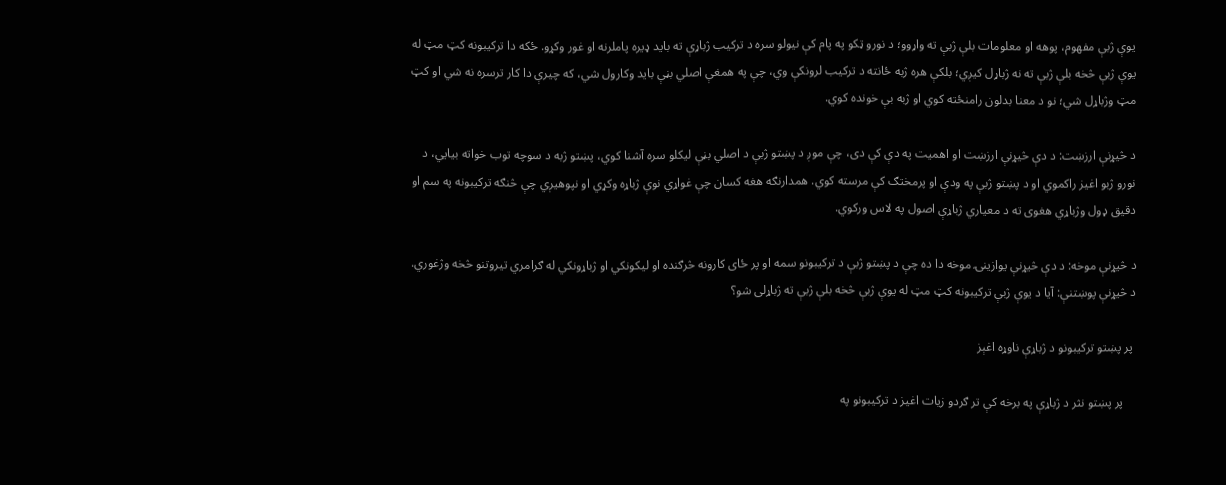یوې ژبې مفهوم، پوهه او معلومات بلې ژبې ته واړوو؛ د نورو ټکو په پام کې نیولو سره د ترکیب ژباړې ته باید ډيره پاملرنه او غور وکړو. ځکه دا ترکیبونه کټ مټ له یوې ژبې څخه بلې ژبې ته نه ژباړل کیږي؛ بلکې هره ژبه ځانته د ترکیب لرونکې وي، چې په همغې اصلي بڼې باید وکارول شي، که چیرې دا کار ترسره نه شي او کټ مټ وژباړل شي؛ نو د معنا بدلون رامنځته کوي او ژبه بې خونده کوي.

د څيړنې ارزښت: د دې څیړنې ارزښت او اهمیت په دې کې دی، چې موږ د پښتو ژبې د اصلي بڼې لیکلو سره آشنا کوي، پښتو ژبه د سوچه توب خواته بیایي، د نورو ژبو اغیز راکموي او د پښتو ژبې په ودې او پرمختګ کې مرسته کوي. همدارنګه هغه کسان چې غواړي نوې ژباړه وکړي او نپوهیږي چې څنګه ترکیبونه په سم او دقیق ډول وژباړي هغوی ته د معیاري ژباړې اصول په لاس ورکوي.

د څيړنې موخه: د دې څيړنې یوازینۍ موخه دا ده چې د پښتو ژبې د ترکیبونو سمه او پر ځای کارونه څرګنده او لیکونکي او ژباړونکي له ګرامري تیروتنو څخه وژغوري.
د څيړنې پوښتنې: آيا د یوې ژبې ترکیبونه کټ مټ له یوې ژبې څخه بلې ژبې ته ژباړلی شو؟

 پر پښتو ترکیبونو د ژباړې ناوړه اغېز

    پر پښتو نثر د ژباړې په برخه کې تر ګردو زیات اغیز د ترکیبونو په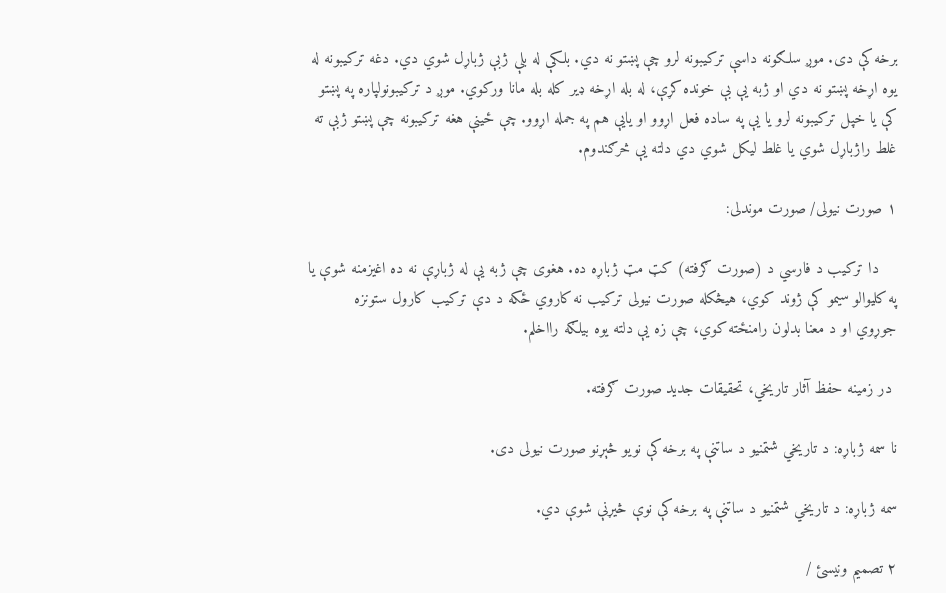برخه کې دی. موږ سلګونه داسې ترکیبونه لرو چې پښتو نه دي. بلکې له بلې ژبې ژباړل شوي دي. دغه ترکیبونه له یوه اړخه پښتو نه دي او ژبه یې بې خونده کړې، له بله اړخه ډير کله بله مانا ورکوي. موږ د ترکیبونولپاره په پښتو کې یا خپل ترکیبونه لرو یا یې په ساده فعل اړوو او یایې هم په جمله اړوو. چې ځينې هغه ترکیبونه چې پښتو ژبې ته غلط راژباړل شوي یا غلط لیکل شوي دي دلته یې څرګندوم.

۱ صورت نیولی/ صورت موندلی:

    دا ترکیب د فارسي د (صورت ګرفته) کټ مټ ژباړه ده. هغوی چې ژبه یې له ژباړې نه ده اغیزمنه شوې یا په کلیوالو سیمو کې ژوند کوي، هیڅکله صورت نیولی ترکیب نه کاروي ځکه د دې ترکیب کارول ستونزه جوړوي او د معنا بدلون رامنځته کوي، چې زه یې دلته یوه بیلګه رااخلم.

 در زمینه حفظ آثار تاریخي، تحقیقات جدید صورت ګرفته.

نا سمه ژباړه: د تاریخي شتمنیو د ساتنې په برخه کې نویو څېړنو صورت نیولی دی.

سمه ژباړه: د تاریخي شتمنیو د ساتنې په برخه کې نوې څیړنې شوې دي.

۲ تصمیم ونیسئ /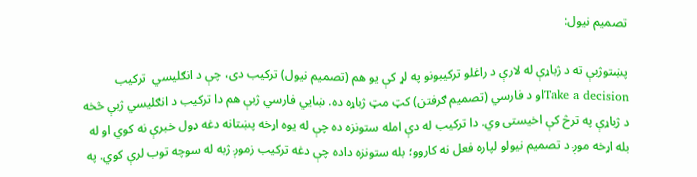تصمیم نیول:

پښتوژبې ته د ژباړې له لارې د راغلو ترکیبونو په لړ کې یو هم (تصمیم نیول) ترکیب دی، چې د انګلیسي  ترکیب     Take a decisionاو د فارسي (تصمیم ګرفتن) کټ مټ ژباړه ده. ښایي فارسي ژبې هم دا ترکیب د انګلیسي ژبې څخه د ژباړې په ترڅ کې اخیستی وي. دا ترکیب له دې امله ستونزه ده چې له یوه اړخه پښتانه دغه ډول خبرې نه کوي او له بله اړخه موږ د تصمیم نیولو لپاره فعل نه کاروو؛ بله ستونزه داده چې دغه ترکیب زموږ ژبه له سوچه توب لرې کوي. په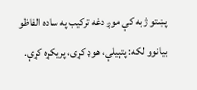پښتو ژبه کې موږ دغه ترکیب په ساده الفاظو بیانوو لکه: پتېیلې، هوډ کړی، پریکړه کړې.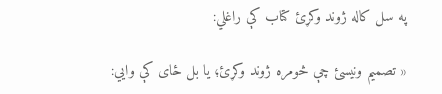په سل کاله ژوند وکړئ کتاب کې راغلي:

« تصمیم ونیسئ چې څومره ژوند وکړئ؛ یا بل ځای کې وایي: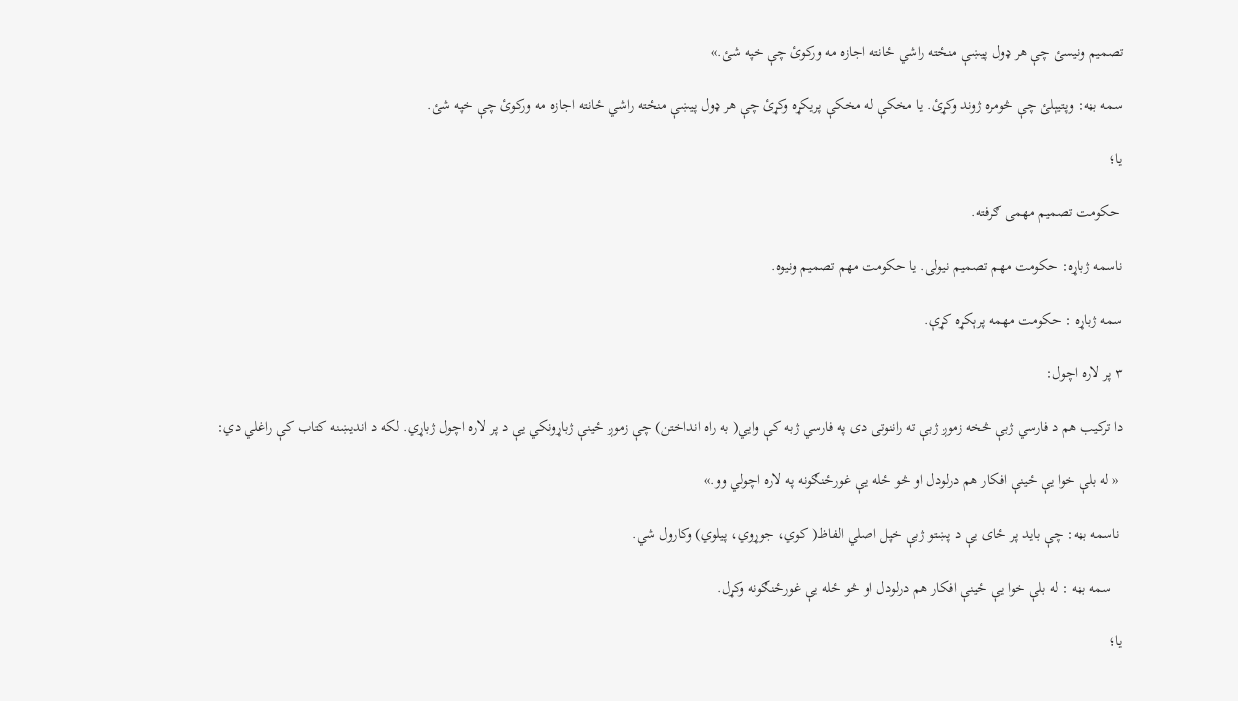تصمیم ونیسئ چې هر ډول پیښې منځته راشي ځانته اجازه مه ورکوئ چې خپه شئ.»

سمه بڼه: وپتیېلئ چې څومره ژوند وکړئ. یا مخکې له مخکې پریکړه وکړئ چې هر ډول پیښې منځته راشي ځانته اجازه مه ورکوئ چې خپه شئ.

یا؛

 حکومت تصمیم مهمی ګرفته.

ناسمه ژباړه: حکومت مهم تصمیم نیولی. یا حکومت مهم تصمیم ونیوه.

سمه ژباړه : حکومت مهمه پرېکړه کړې.

۳ پر لاره اچول:

دا ترکیب هم د فارسي ژبې څخه زموږ ژبې ته راننوتی دی په فارسي ژبه کې وایي( به راه انداختن) چې زموږ ځینې ژباړونکي یې د پر لاره اچول ژباړي. لکه د اندیښنه کتاب کې راغلي دي:

 « له بلې خوا یې ځينې افکار هم درلودل او څو ځله یې غورځنګونه په لاره اچولي وو.»

 ناسمه بڼه: چې باید پر ځای یې د پښتو ژبې خپل اصلي الفاظ( کوي، جوړوي، پيلوي) وکارول شي.

   سمه بڼه : له بلې خوا یې ځينې افکار هم درلودل او څو ځله یې غورځنګونه وکړل.

یا؛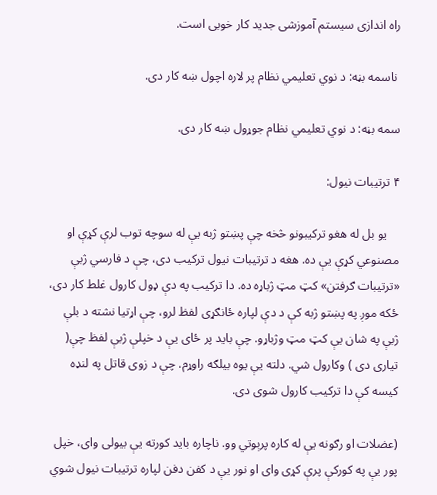راه اندازی سیستم آموزشی جدید کار خوبی است.

 ناسمه بڼه: د نوي تعلیمي نظام پر لاره اچول ښه کار دی.

سمه بڼه: د نوي تعلیمي نظام جوړول ښه کار دی.

۴ ترتیبات نیول:

    یو بل له هغو ترکیبونو څخه چې پښتو ژبه یې له سوچه توب لرې کړې او مصنوعي کړې یې ده. هغه د ترتیبات نیول ترکیب دی، چې د فارسي ژبې «ترتیبات ګرفتن» کټ مټ ژباړه ده. دا ترکیب په دې ډول کارول غلط کار دی، ځکه موږ په پښتو ژبه کې د دې لپاره ځانګړی لفظ لرو، چې اړتیا نشته د بلې ژبې په شان یې کټ مټ وژباړو. چې باید پر ځای یې د خپلې ژبې لفظ چې( تیاری دی ) وکارول شي. دلته یې یوه بیلګه راوړم. چې د زوی قاتل په لنډه کیسه کې دا ترکیب کارول شوی دی.

(عضلات او رګونه یې له کاره پرېوتي وو. ناچاره باید کورته یې بیولی وای، خپل پور یې په کورکې پرې کړی وای او نور یې د کفن دفن لپاره ترتیبات نیول شوي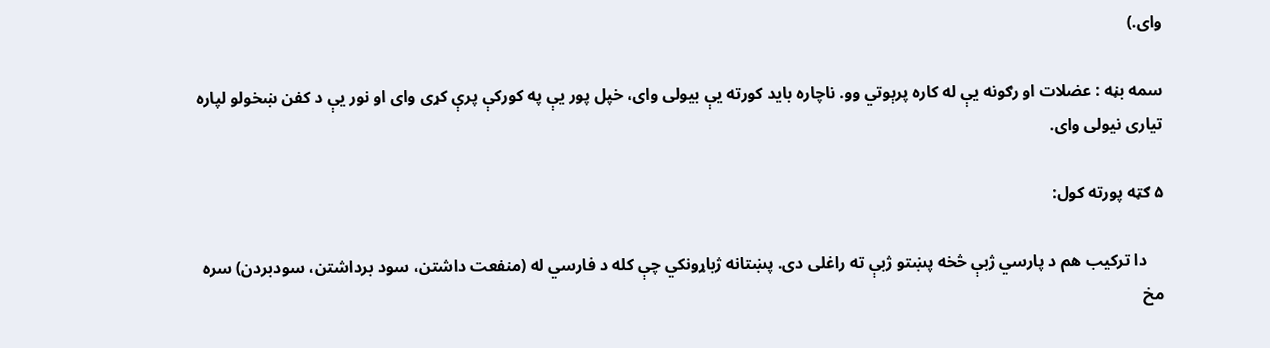وای.)

سمه بڼه : عضلات او رګونه یې له کاره پرېوتي وو. ناچاره باید کورته یې بیولی وای، خپل پور یې په کورکې پرې کړی وای او نور یې د کفن ښخولو لپاره تیاری نیولی وای.

۵ ګټه پورته کول:

    دا ترکیب هم د پارسي ژبې څخه پښتو ژبې ته راغلی دی. پښتانه ژباړونکي چې کله د فارسي له (منفعت داشتن، سود برداشتن، سودبردن) سره مخ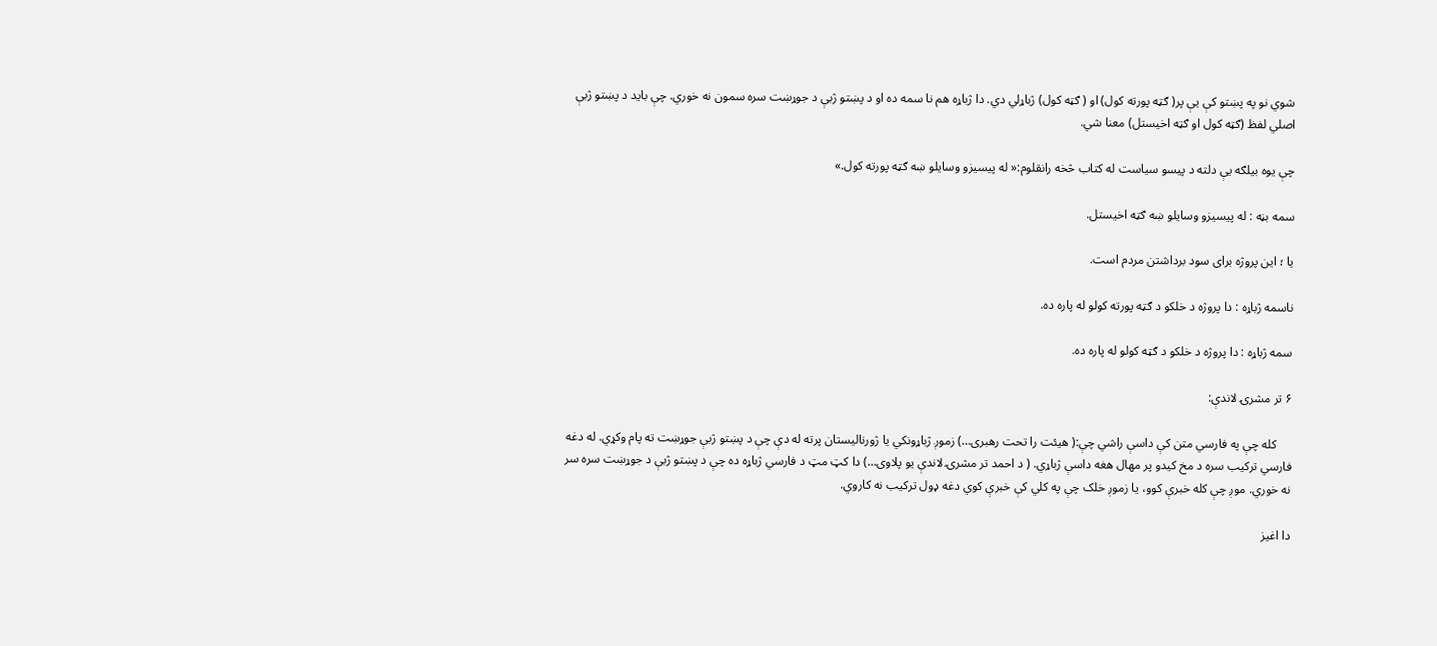شوي نو په پښتو کې یې پر( ګټه پورته کول) او ( ګټه کول) ژباړلي دي. دا ژباړه هم نا سمه ده او د پښتو ژبې د جوړښت سره سمون نه خوري. چې باید د پښتو ژبې اصلي لفظ (ګټه کول او ګټه اخیستل) معنا شي.

چې یوه بیلګه یې دلته د پیسو سیاست له کتاب څخه رانقلوم:« له پیسیزو وسایلو ښه ګټه پورته کول.»

سمه بڼه : له پیسیزو وسایلو ښه ګټه اخیستل.

یا ؛ این پروژه برای سود برداشتن مردم است.

ناسمه ژباړه : دا پروژه د خلکو د ګټه پورته کولو له پاره ده.

سمه ژباړه : دا پروژه د خلکو د ګټه کولو له پاره ده.

۶ تر مشرۍ لاندې:

     کله چې په فارسي متن کې داسې راشي چې:( هیئت را تحت رهبری…) زموږ ژباړونکي یا ژورنالیستان پرته له دې چې د پښتو ژبې جوړښت ته پام وکړي. له دغه فارسي ترکیب سره د مخ کیدو پر مهال هغه داسې ژباړي. ( د احمد تر مشرۍ لاندې یو پلاوی…) دا کټ مټ د فارسي ژباړه ده چې د پښتو ژبې د جوړښت سره سر نه خوري. موږ چې کله خبرې کوو، یا زموږ خلک چې په کلي کې خبرې کوي دغه ډول ترکیب نه کاروي.

دا اغیز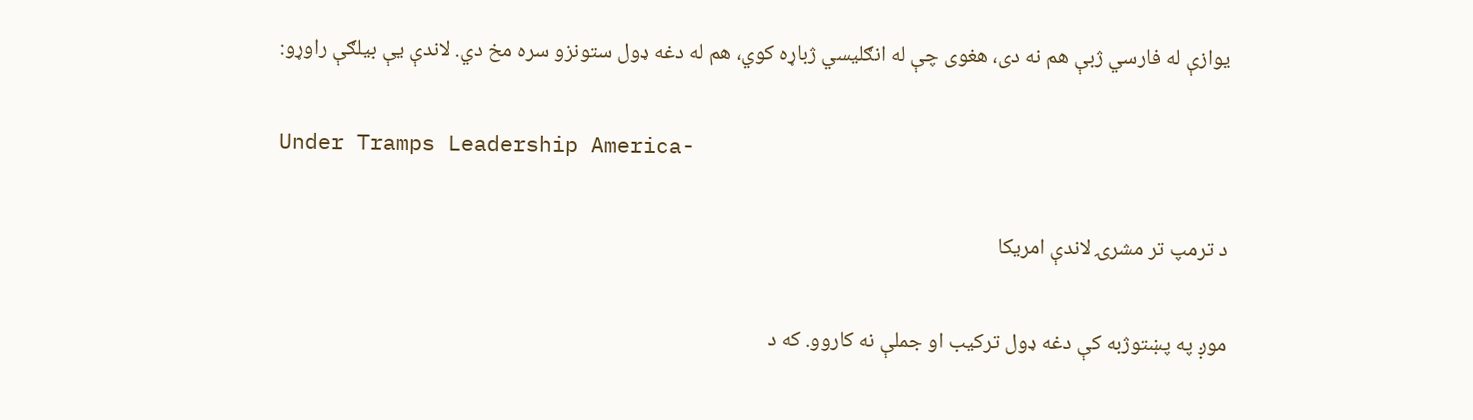یوازې له فارسي ژبې هم نه دی، هغوی چې له انګلیسي ژباړه کوي، هم له دغه ډول ستونزو سره مخ دي. لاندې یې بیلګې راوړو:

Under Tramps Leadership America-

د ترمپ تر مشرۍ لاندې امریکا

موږ په پښتوژبه کې دغه ډول ترکیب او جملې نه کاروو. که د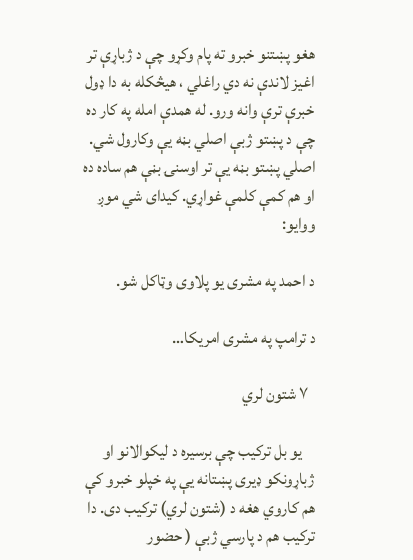هغو پښتنو خبرو ته پام وکړو چې د ژباړې تر اغیز لاندې نه دي راغلي ، هیڅکله به دا ډول خبرې ترې وانه ورو. له همدې امله په کار ده چې د پښتو ژبې اصلي بڼه یې وکارول شي. اصلي پښتو بڼه یې تر اوسنۍ بڼې هم ساده ده او هم کمې کلمې غواړي. کیدای شي موږ ووایو:

د احمد په مشری یو پلاوی وټاکل شو.

د ترامپ په مشری امریکا…

  ۷ شتون لري

    یو بل ترکیب چې برسیره د لیکوالانو او ژباړونکو ډیری پښتانه یې په خپلو خبرو کې هم کاروي هغه د (شتون لري) ترکیب دی. دا ترکیب هم د پارسي ژبې ( حضور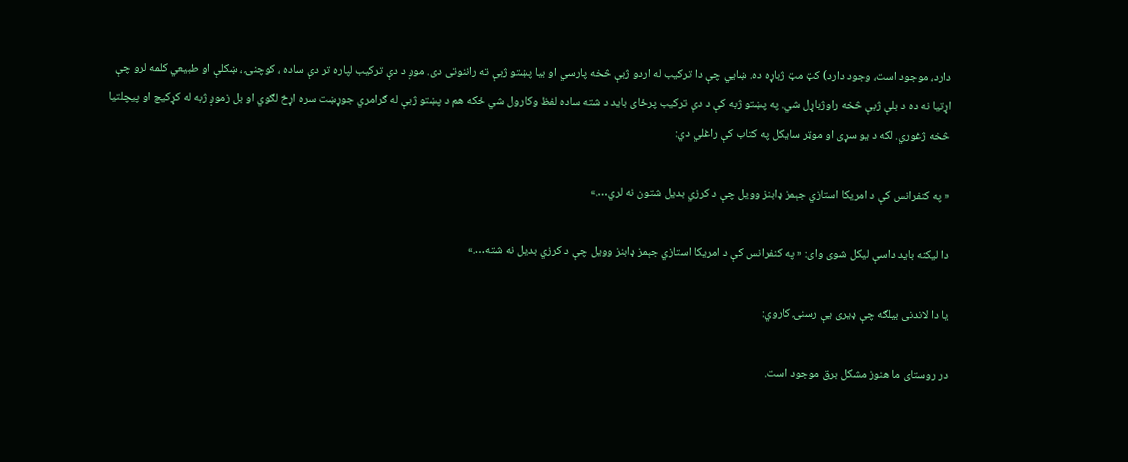دارد، موجود است، وجود دارد) کټ مټ ژباړه ده. ښایي چې دا ترکیب له اردو ژبې څخه پارسي او بيا پښتو ژبې ته راننوتی دی. موږ د دې ترکیب لپاره تر دې ساده ، کوچنۍ ، ښکلې او طبیعي کلمه لرو چې اړتیا نه ده د بلې ژبې څخه راوژباړل شي. په پښتو ژبه کې د دې ترکیب پرځای باید د شته ساده لفظ وکارول شي ځکه هم د پښتو ژبې له ګرامري جوړښت سره اړخ لګوي او بل زموږ ژبه له کړکیچ او پیچلتیا څخه ژغوري. لکه د یو سړی او موټر سایکل په کتاب کې راغلي دي:

« په کنفرانس کې د امریکا استازي جېمز ډابنز وویل چې د کرزي بدیل شتون نه لري….»

دا لیکنه باید داسې لیکل شوی وای: « په کنفرانس کې د امریکا استازي جېمز ډابنز وویل چې د کرزي بدیل نه شته….»

یا دا لاندنی بیلګه چې ډيری یې رسنۍ کاروي:

در روستای ما هنوز مشکل برق موجود است.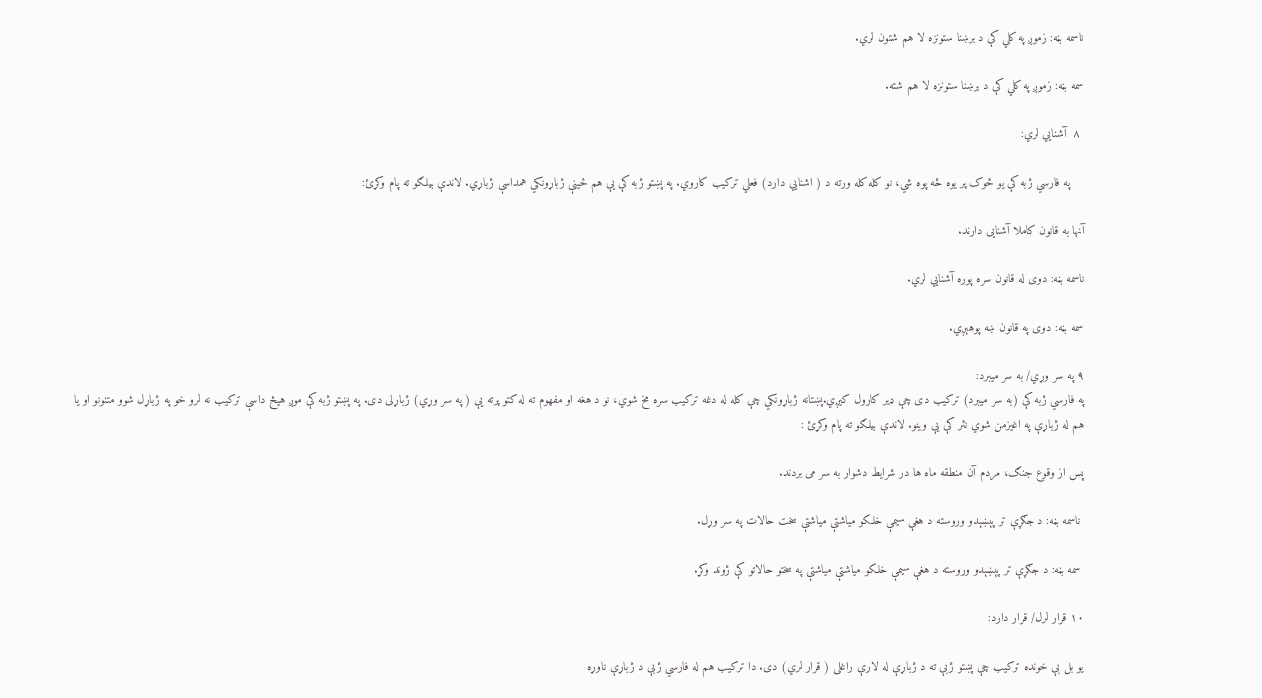ناسمه بڼه: زموږ په کلي کې د برښنا ستونزه لا هم شتون لري.

سمه بڼه: زموږ په کلي کې د برښنا ستونزه لا هم شته.

 ۸  آشنایي لري:

    په فارسي ژبه کې یو څوک پر یوه څه پوه شي، نو کله کله ورته د ( اشنایي دارد) فعلي ترکیب کاروي. په پښتو ژبه کې یې هم ځینې ژباړونکي همداسې ژباړي. لاندې بیلګو ته پام وکړئ:

آنها به قانون کاملا آشنایی دارند.

ناسمه بڼه: دوی له قانون سره پوره آشنایي لري.

سمه بڼه: دوی په قانون ښه پوهېږي.

۹ په سر وړي/ به سر میبرد:
په فارسي ژبه کې (به سر میبرد) ترکیب دی چې ډير کارول کیږي.پښتانه ژباړونکي چې کله له دغه ترکیب سره مخ شوي، نو د هغه او مفهوم ته له کتو پرته یې ( په سر وړي) ژباړلی دی. په پښتو ژبه کې موږ هیڅ داسې ترکیب نه لرو خو په ژباړل شوو متنونو او یا هم له ژباړې په اغیزمن شوي نثر کې یې وینو. لاندې بیلګو ته پام وکړئ :

پس از وقوع جنګ، مردم آن منطقه ماه ها در شرایط دشوار به سر می بردند.

 ناسمه بڼه: د جګړې تر پېښېدو وروسته د هغې سیمې خلکو میاشتې میاشتې سخت حالات په سر وړل.

 سمه بڼه: د جګړې تر پېښېدو وروسته د هغې سیمې خلکو میاشتې میاشتې په سختو حالاتو کې ژوند وکړ.

۱۰ قرار لرل/ قرار دارد:

یو بل بې خونده ترکیب چې پښتو ژبې ته د ژباړې له لارې راغلی ( قرار لري) دی. دا ترکیب هم له فارسي ژبې د ژباړې ناوړه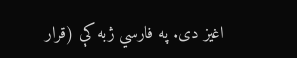اغیز دی. په فارسي ژبه کې (قرار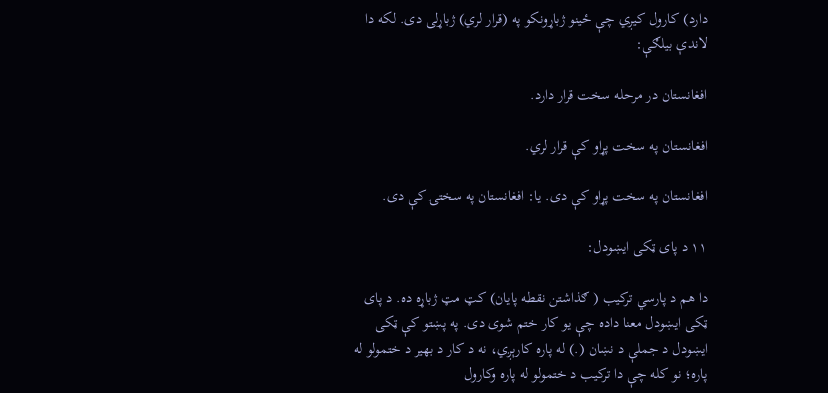دارد) کارول کیږي چې ځينو ژباړونکو په (قرار لري) ژباړلی دی. لکه دا لاندې بیلګې:

افغانستان در مرحله سخت قرار دارد.

افغانستان په سخت پړاو کې قرار لري.

افغانستان په سخت پړاو کې دی. یا: افغانستان په سختۍ کې دی.

۱۱ د پای ټکی ایښودل:

دا هم د پارسي ترکیب ( ګذاشتن نقطه پایان) کټ مټ ژباړه ده. د پای ټکی ایښودل معنا داده چې یو کار ختم شوی دی. په پښتو کې ټکی ایښودل د جملې د نښان (.) له پاره کارېږي، نه د کار د بهير د ختمولو له پاره؛ نو کله چې دا ترکیب د ختمولو له پاره وکارول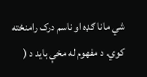شي مانا ګډه او ناسم درک رامنځته کوي. د مفهوم له مخې باید د (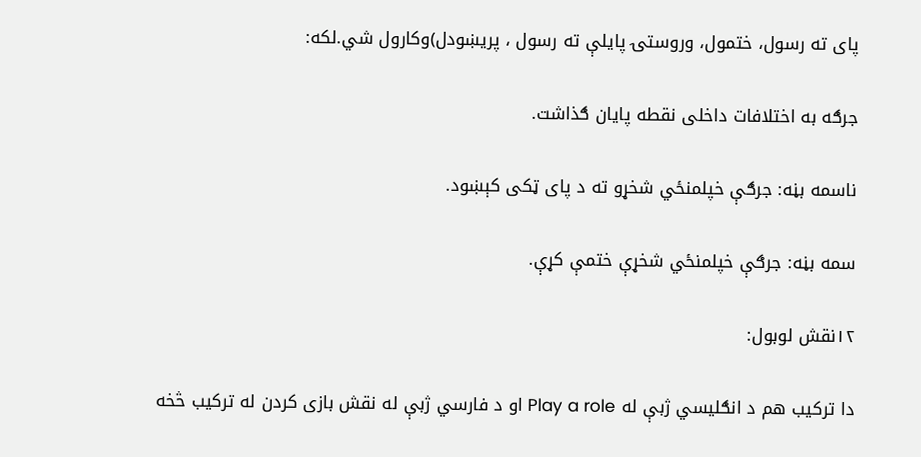پای ته رسول، ختمول، وروستۍ پایلې ته رسول ، پریښودل)وکارول شي.لکه:

جرګه به اختلافات داخلی نقطه پایان ګذاشت.

ناسمه بڼه: جرګې خپلمنځي شخړو ته د پای ټکی کېښود.

سمه بڼه: جرګې خپلمنځي شخړې ختمې کړې.

۱۲نقش لوبول:

دا ترکیب هم د انګلیسي ژبې له Play a role او د فارسي ژبې له نقش بازی کردن له ترکیب څخه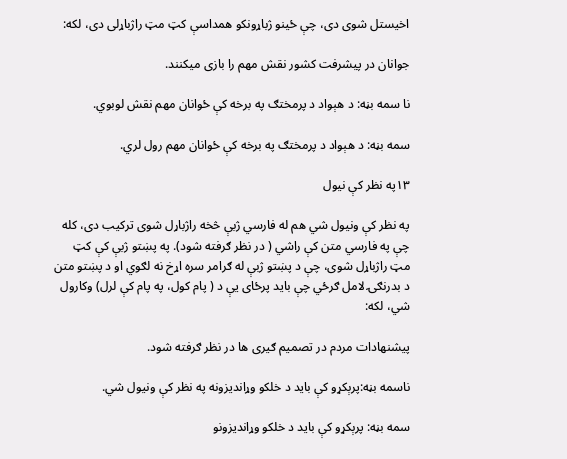اخیستل شوی دی، چې ځينو ژباړونکو همداسې کټ مټ راژباړلی دی، لکه:

جوانان در پیشرفت کشور نقش مهم را بازی میکنند.

نا سمه بڼه: د هېواد د پرمختګ په برخه کې ځوانان مهم نقش لوبوي.

سمه بڼه: د هېواد د پرمختګ په برخه کې ځوانان مهم رول لري.

۱۳په نظر کې نیول

په نظر کې ونیول شي هم له فارسي ژبې څخه راژباړل شوی ترکیب دی، کله چې په فارسي متن کې راشي ( در نظر ګرفته شود). په پښتو ژبې کې کټ مټ راژباړل شوی، چې د پښتو ژبې له ګرامر سره اړخ نه لګوي او د پښتو متن د بدرنګۍ لامل ګرځي چې باید پرځای یې د ( پام کول، په پام کې لرل) وکارول شي، لکه:

پیشنهادات مردم در تصمیم ګیری ها در نظر ګرفته شود.

ناسمه بڼه:پرېکړو کې باید د خلکو وړاندیزونه په نظر کې ونیول شي.

سمه بڼه: پرېکړو کې باید د خلکو وړاندیزونو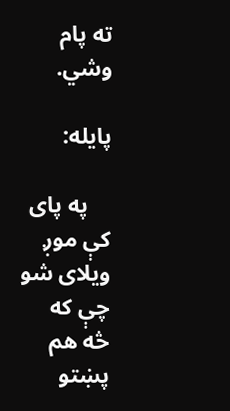ته پام وشي.

پایله:

    په پای کې موږ ویلای شو چې که څه هم پښتو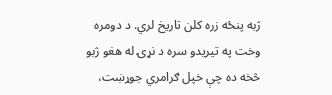ژبه پنځه زره کلن تاریخ لري. د دومره وخت په تیریدو سره د نړۍ له هغو ژبو څخه ده چې خپل ګرامري جوړښت،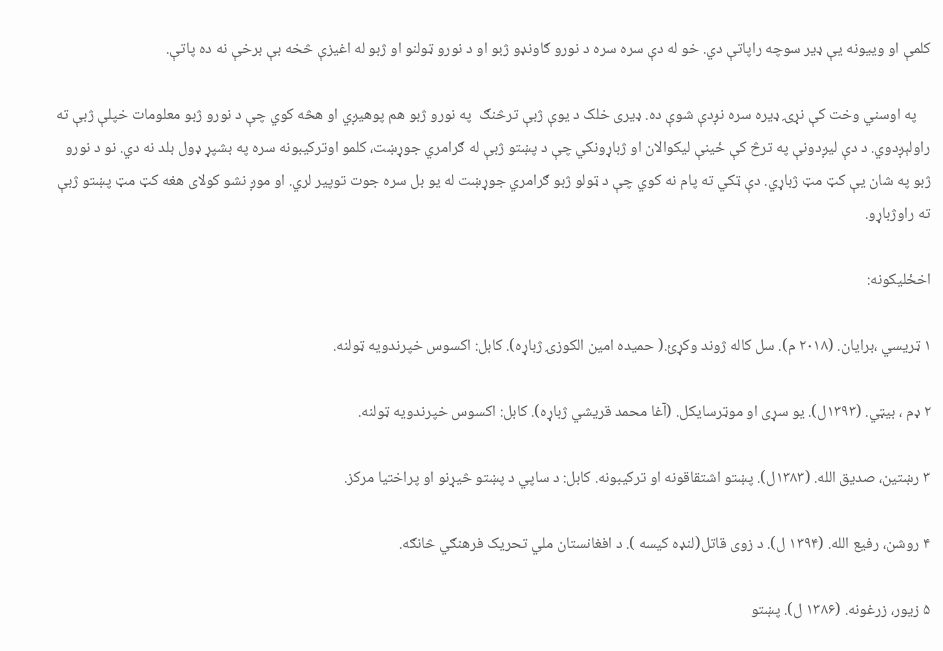کلمې او وییونه یې ډير سوچه راپاتې دي. خو له دې سره سره د نورو ګاونډو ژبو او د نورو ټولنو او ژبو له اغیزې څخه بې برخې نه ده پاتې.

    په اوسني وخت کې نړۍ ډيره سره نږدې شوې ده. ډيری خلک د یوې ژبې ترڅنګ  په نورو ژبو هم پوهیږي او هڅه کوي چې د نورو ژبو معلومات خپلې ژبې ته راولېږدوي. د دې لیږدونې په ترڅ کې ځینې لیکوالان او ژباړونکي چې د پښتو ژبې له ګرامري جوړښت، کلمو اوترکیبونه سره په بشپړ ډول بلد نه دي. نو د نورو ژبو په شان یې کټ مټ ژباړي. دې ټکي ته پام نه کوي چې د ټولو ژبو ګرامري جوړښت له یو بل سره جوت توپیر لري. او موږ نشو کولای هغه کټ مټ پښتو ژبې ته راوژباړو.

اخځلیکونه:

۱ ټریسي ،برایان. (۲۰۱۸ م). سل کاله ژوند وکړئ.( حمیده امین الکوزۍ ژباړه). کابل: اکسوس خپرندویه ټولنه.

۲ ډم ، بیټي. (۱۳۹۳ل). یو سړی او موټرسایکل. (آغا محمد قریشي ژباړه). کابل: اکسوس خپرندویه ټولنه.

۳ رښتین، صدیق الله. (۱۳۸۳ل). پښتو اشتقاقونه او ترکیبونه. کابل: د ساپي د پښتو څیړنو او پراختیا مرکز.

۴ روشن، رفیع الله. (۱۳۹۴ ل). د زوی قاتل(لنډه کیسه ). د افغانستان ملي تحریک فرهنګي څانګه.

۵ زیور، زرغونه. (۱۳۸۶ ل). پښتو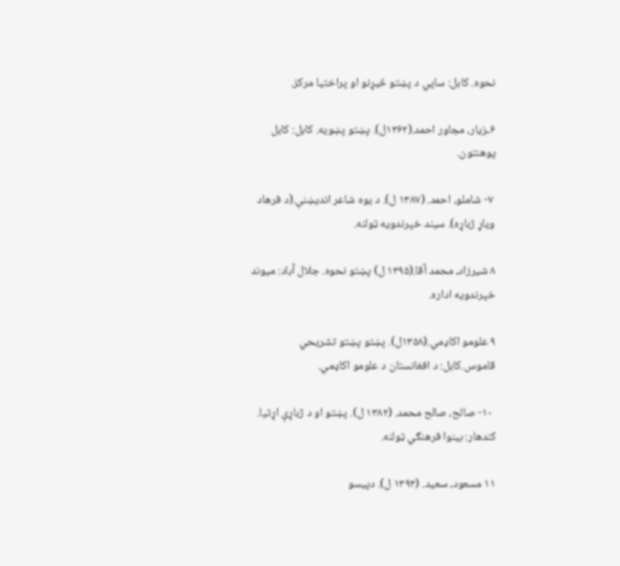نحوه. کابل: ساپي د پښتو څيړنو او پراختیا مرکز.

۶ـزیار، مجاور احمد.(۱۳۶۲ل). پښتو پښویه. کابل: کابل پوهنتون.

 ۷- شاملو، احمد. (۱۳۸۷ ل). د یوه شاعر اندیښنې.(د فرهاد ویاړ ژباړه). سیند خپرندویه ټولنه.

۸ شیرزاد، محمد آقا.(۱۳۹۵ ل) پښتو نحوه. جلال آباد: میوند خپرندویه اداره.

۹ علومو اکاډمي.(۱۳۵۸ل). پښتو پښتو تشریحي قاموس.کابل: د افغانستان د علومو اکاډمي.

 ۱۰- صالح، صالح محمد. (۱۳۸۲ ل). پښتو او د ژباړې اړتیا. کندهار: بینوا فرهنګي ټولنه.

۱۱ مسعود، سعید. (۱۳۹۳ ل). دپیسو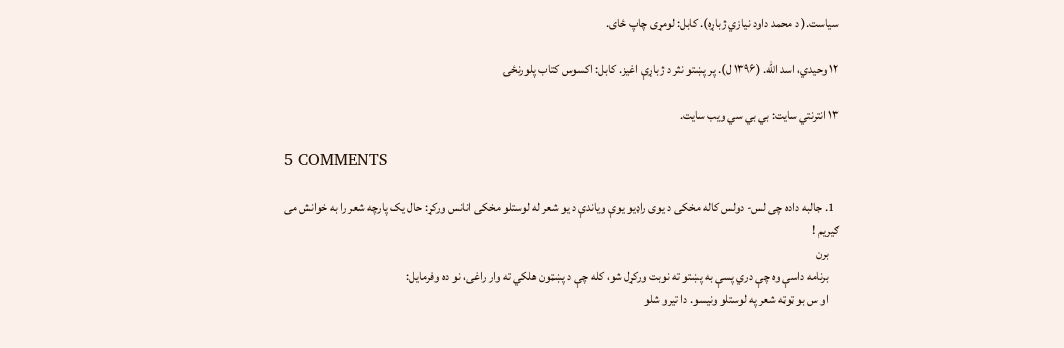سیاست.( د محمد داود نیازي ژباړه). کابل: لومړی چاپ ځای.

۱۲ وحیدي، اسد الله. (۱۳۹۶ ل). پر پښتو نثر د ژباړې اغیز. کابل: اکسوس کتاب پلورنځۍ

۱۳ انترنتي سایت: بي بي سي ویب سایت.

5 COMMENTS

  1. جالبه داده چی لس- دولس کاله مخکی د یوی راډیو یوې ویاندې د یو شعر له لوستلو مخکی انانس ورکړ: حال یک پارچه شعر را به خوانش می ګیریم !
    برن
    برنامه داسې وه چې دري پسې به پښتو ته نوبت ورکړل شو، کله چې د پښټون هلکي ته وار راغی، نو ده وفرمایل:
    او س بو ټوټه شعر په لوستلو ونیسو. دا تیرو شلو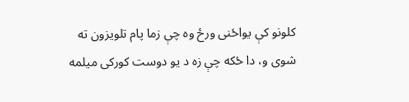کلونو کې یواځنی ورځ وه چې زما پام تلویزون ته شوی و، دا ځکه چې زه د یو دوست کورکی میلمه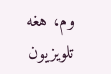وم، هغه تلویزیون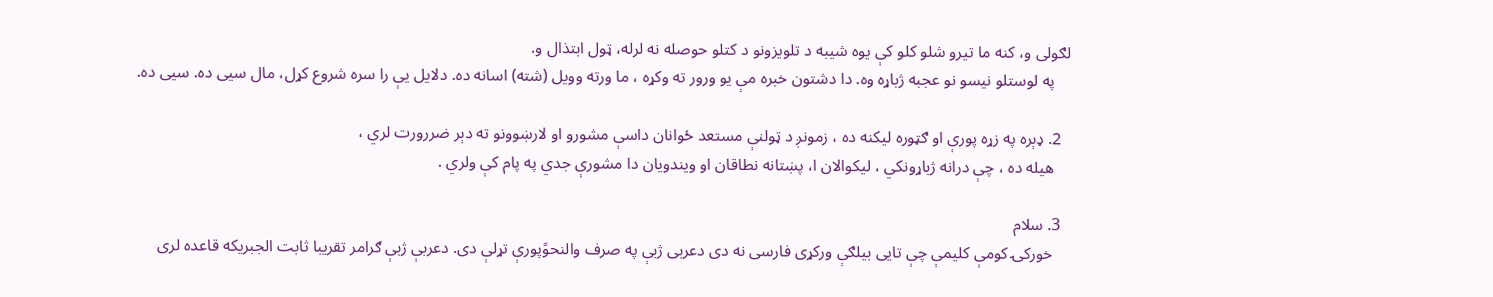لګولی و، کنه ما تیرو شلو کلو کې یوه شیبه د تلویزونو د کتلو حوصله نه لرله، ټول ابتذال و.
    په لوستلو نیسو نو عجبه ژباړه وه. دا دشتون خبره مې یو ورور ته وکړه ، ما ورته وویل (شته) اسانه ده. دلایل یې را سره شروع کړل، مال سیی ده. سیی ده.

  2. ډېره په زړه پورې او ګټوره لیکنه ده ، زمونږ د ټولنې مستعد ځوانان داسې مشورو او لارښوونو ته دېر ضررورت لري ،
    هیله ده ، چې درانه ژباړونکي ، لیکوالان ا، پښتانه نطاقان او ویندویان دا مشورې جدي په پام کې ولري .

  3. سلام
    خورکۍ کومې کلیمې چې تایی بیلګې ورکړی فارسی نه دی دعربی ژبې په صرف والنحوًپورې تړلې دی. دعربې ژبې ګرامر تقریبا ثابت الجبریکه قاعده لری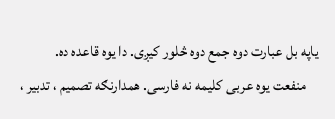یاپه بل عبارت دوه جمع دوه څلور کیږی. دا یوه قاعده ده.
    منفعت یوه عربی کلیمه نه فارسی. همدارنګه تصمیم ، تدبیر ،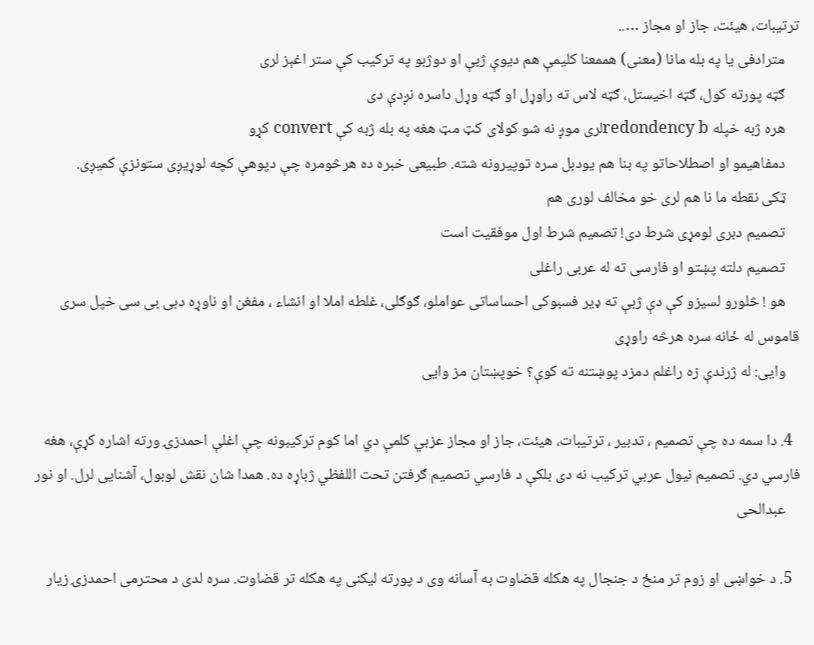ترتیبات، هیئت، جاز او مجاز …..
    مترادفی یا په بله مانا (معنی) هممعنا کلیمې هم دیوې ژبې او دوژبو په ترکیب کې ستر اغېز لری
    ګټه پورته کول، ګټه اخیستل، ګټه لاس ته راوړل او ګټه وړل داسره نږدې دی
    هره ژبه خپله redondency bلری موږ نه شو کولای کټ مټ هغه په بله ژبه کې convert کړو
    دمفاهیمو او اصطلاحاتو په بنا هم یودبل سره توپیرونه شته. طبیعی خبره ده هرڅومره چې دپوهې کچه لوړیږی ستونزې کمیږی.
    ټکی نقطه ما نا هم لری خو مخالف لوری هم
    تصمیم دبری لومړی شرط دی! تصمیم شرط اول موفقیت است
    تصمیم دلته پښتو او فارسی ته له عربی راغلی
    هو ! څلورو لسیزو کې دې ژبې ته ډیر فسبوکی احساساتی عواملو، ګوګلی، غلطه املا او انشاء ، مفغن او ناوړه دبی بی سی خپل سری قاموس له ځانه سره هرڅه راوړی
    وایی: له ژرندې زه راغلم دمزد پوښتنه ته کوې؟ خوپښتان مز وایی

  4. دا سمه ده چې تصمیم ، تدبیر ، ترتیبات، هیئت، جاز او مجاز عزبي کلمې دي اما کوم ترکیبونه چې اغلې احمدزۍ ورته اشاره کړې، هغه فارسي دي. تصمیم نیول عربي ترکیب نه دی بلکې د فارسي تصمیم ګرفتن تحت اللفظي ژباړه ده. همدا شان نقش لوبول، آشنایی لرل. او نور
    عبدالحی

  5. د خواښی او زوم تر منځ د جنجال په هکله قضاوت به آسانه وی د پورته لیکنی په هکله تر قضاوت. سره لدی د محترمی احمدزۍ زیار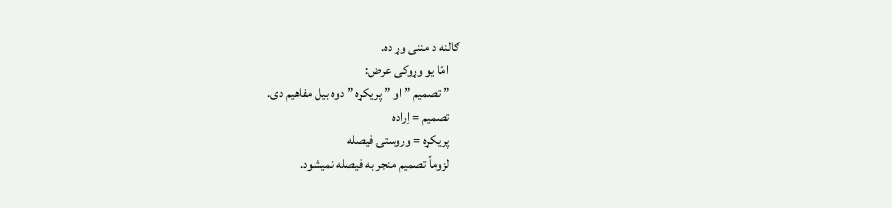ګالنه د مننی وړ ده.
    امّا یو وړوکی عرض:
    ” تصمیم ” او ” پریکړه ” دوه بیل مفاهیم دی.
    تصمیم = اِراده
    پریکړه = وروستۍ فیصله
    لزوماً تصمیم منجر به فیصله نمیشود.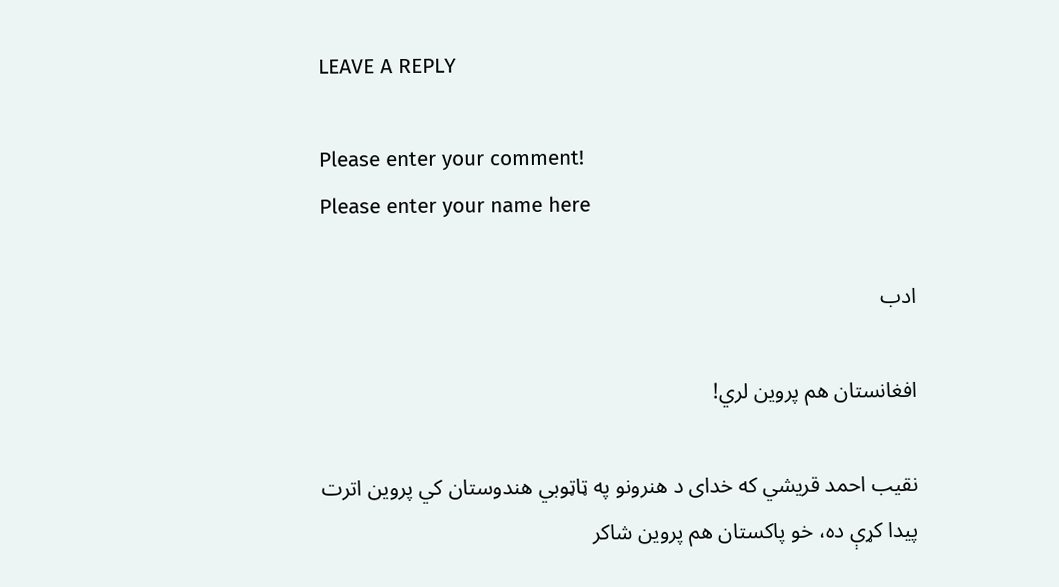LEAVE A REPLY

Please enter your comment!
Please enter your name here

ادب

افغانستان هم پروین لري!

نقیب احمد قریشي که خدای د هنرونو په ټاټوبي هندوستان کي پروین اترت پیدا کړې ده، خو پاکستان هم پروین شاکر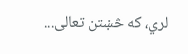لري، که څښتن تعالی...